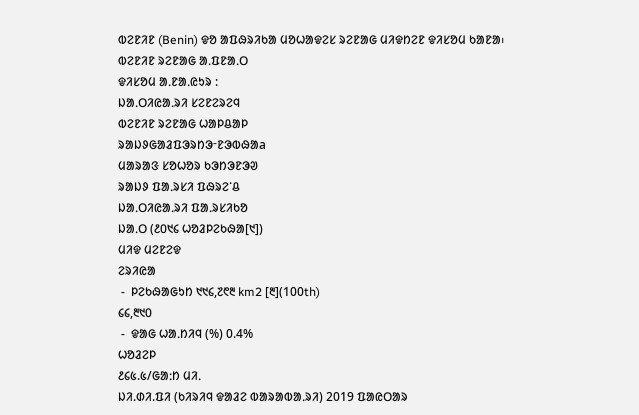ᱵᱮᱱᱤᱱ (Benin) ᱫᱚ ᱟᱯᱷᱨᱤᱠᱟ ᱢᱚᱦᱟᱫᱮᱥ ᱨᱮᱱᱟᱜ ᱢᱤᱫᱴᱮᱱ ᱫᱤᱥᱚᱢ ᱠᱟᱱᱟ᱾
ᱵᱮᱱᱤᱱ ᱨᱮᱱᱟᱜ ᱟᱹᱯᱱᱟᱹᱛ
ᱫᱤᱥᱚᱢ ᱟᱹᱱᱟᱹᱭᱩᱨ :
ᱡᱟᱹᱛᱤᱭᱟᱹᱨᱤ ᱥᱮᱱᱮᱨᱮᱧ
ᱵᱮᱱᱤᱱ ᱨᱮᱱᱟᱜ ᱦᱟᱞᱪᱟᱞ
ᱨᱟᱡᱽᱜᱟᱲᱯᱳᱨᱴᱳᱼᱱᱳᱵᱷᱟa
ᱢᱟᱨᱟᱝ ᱥᱚᱦᱚᱨ ᱠᱳᱴᱳᱱᱳᱣ
ᱨᱟᱡᱽ ᱯᱟᱹᱨᱥᱤ ᱯᱷᱨᱮᱸᱪ
ᱡᱟᱹᱛᱤᱭᱟᱹᱨᱤ ᱯᱟᱹᱨᱥᱤᱠᱚ
ᱡᱟᱹᱛ (᱒᱐᱑᱔ ᱦᱚᱲᱞᱮᱠᱷᱟ[᱑])
ᱢᱤᱫ ᱢᱮᱱᱮᱫ
ᱮᱨᱤᱭᱟ
 -  ᱞᱮᱠᱷᱟᱜᱩᱴ ᱑᱑᱔,᱗᱖᱓ km2 [᱓](100th)
᱔᱔,᱓᱑᱐
 -  ᱫᱟᱜ ᱦᱟᱹᱴᱤᱧ (%) 0.4%
ᱦᱚᱲᱮᱞ
᱒᱔᱕.᱕/ᱜᱟᱺᱴ ᱢᱤᱹ
ᱡᱤ.ᱰᱤ.ᱯᱤ (ᱠᱤᱨᱤᱧ ᱫᱟᱲᱮ ᱵᱟᱨᱟᱵᱟᱹᱨᱤ) 2019 ᱯᱟᱭᱛᱟᱨ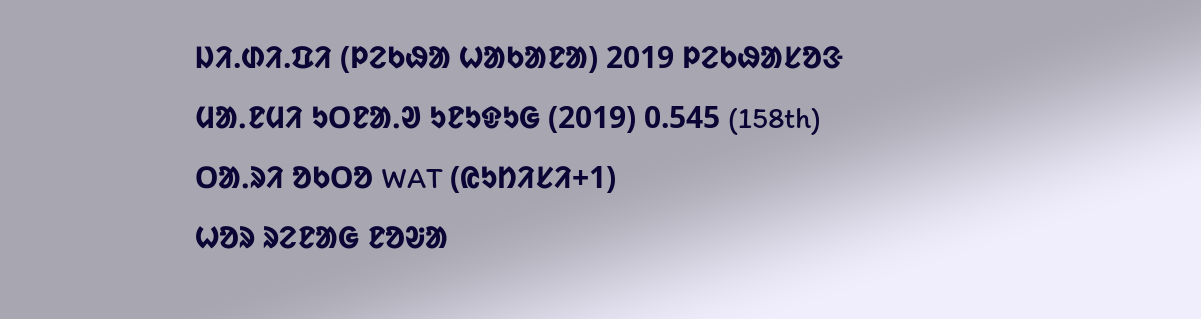ᱡᱤ.ᱰᱤ.ᱯᱤ (ᱞᱮᱠᱷᱟ ᱦᱟᱠᱟᱱᱟ) 2019 ᱞᱮᱠᱷᱟᱥᱚᱝ
ᱢᱟᱹᱱᱢᱤ ᱩᱛᱱᱟᱹᱣ ᱩᱱᱩᱫᱩᱜ (2019) 0.545 (158th)
ᱛᱟᱹᱨᱤ ᱚᱠᱛᱚ WAT (ᱭᱩᱴᱤᱥᱤ+1)
ᱦᱚᱨ ᱨᱮᱱᱟᱜ ᱱᱚᱶᱟ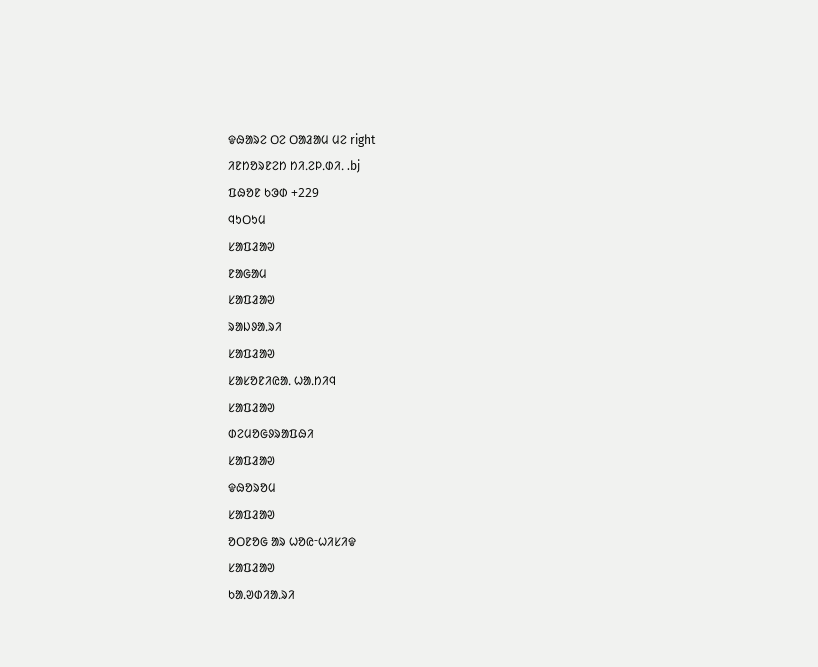ᱫᱷᱟᱨᱮ ᱛᱮ ᱛᱟᱲᱟᱢ ᱢᱮ right
ᱤᱱᱴᱚᱨᱱᱮᱴ ᱴᱤᱹᱮᱞᱹᱰᱤᱹ .bj
ᱯᱷᱚᱱ ᱠᱳᱰ +229
ᱧᱩᱛᱩᱢ
ᱥᱟᱯᱲᱟᱣ
ᱱᱟᱜᱟᱢ
ᱥᱟᱯᱲᱟᱣ
ᱨᱟᱡᱽᱟᱹᱨᱤ
ᱥᱟᱯᱲᱟᱣ
ᱥᱟᱥᱚᱱᱤᱭᱟᱹ ᱦᱟᱹᱴᱤᱧ
ᱥᱟᱯᱲᱟᱣ
ᱰᱮᱢᱚᱜᱽᱨᱟᱯᱷᱤ
ᱥᱟᱯᱲᱟᱣ
ᱫᱷᱚᱨᱚᱢ
ᱥᱟᱯᱲᱟᱣ
ᱚᱛᱱᱚᱜ ᱟᱨ ᱦᱚᱭᱼᱦᱤᱥᱤᱫ
ᱥᱟᱯᱲᱟᱣ
ᱠᱟᱹᱣᱰᱤᱟᱹᱨᱤ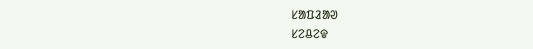ᱥᱟᱯᱲᱟᱣ
ᱥᱮᱪᱮᱫ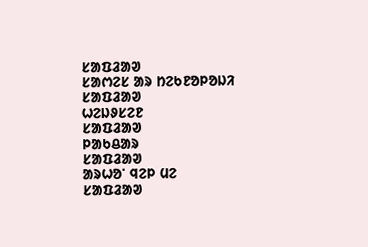ᱥᱟᱯᱲᱟᱣ
ᱥᱟᱬᱮᱥ ᱟᱨ ᱴᱮᱠᱱᱚᱞᱚᱡᱤ
ᱥᱟᱯᱲᱟᱣ
ᱦᱮᱡᱽᱥᱮᱱ
ᱥᱟᱯᱲᱟᱣ
ᱞᱟᱠᱪᱟᱨ
ᱥᱟᱯᱲᱟᱣ
ᱟᱨᱦᱚᱸ ᱧᱮᱞ ᱢᱮ
ᱥᱟᱯᱲᱟᱣ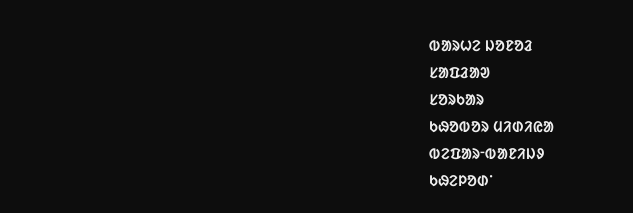ᱵᱟᱨᱦᱮ ᱡᱚᱱᱚᱲ
ᱥᱟᱯᱲᱟᱣ
ᱥᱚᱨᱠᱟᱨ
ᱠᱷᱚᱵᱚᱨ ᱢᱤᱰᱤᱭᱟ
ᱵᱮᱯᱟᱨᱼᱵᱟᱱᱤᱡᱽ
ᱠᱷᱮᱞᱚᱰᱸ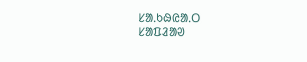ᱥᱟᱹᱠᱷᱭᱟᱹᱛ
ᱥᱟᱯᱲᱟᱣ